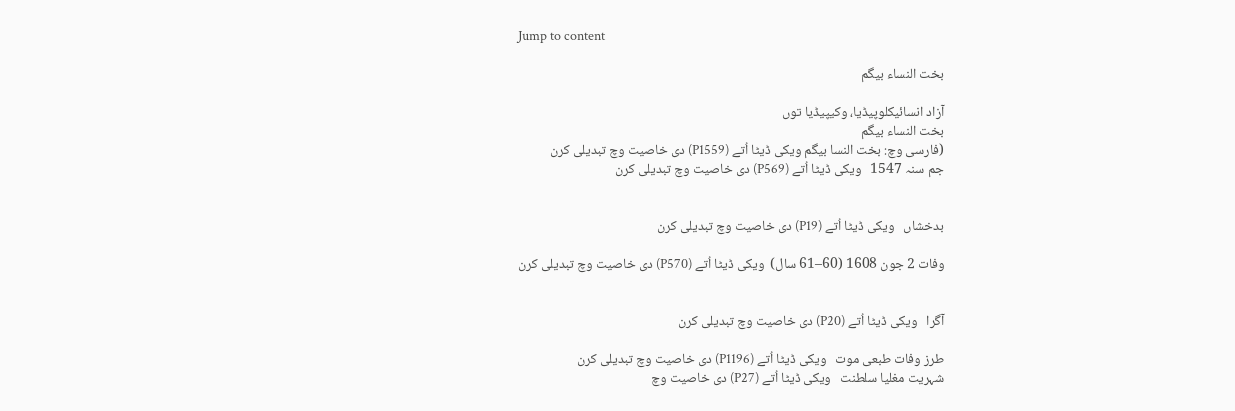Jump to content

بخت النساء بیگم

آزاد انسائیکلوپیڈیا، وکیپیڈیا توں
بخت النساء بیگم
(فارسی وچ: بخت النسا بیگم ویکی ڈیٹا اُتے (P1559) دی خاصیت وچ تبدیلی کرن
جم سنہ 1547   ویکی ڈیٹا اُتے (P569) دی خاصیت وچ تبدیلی کرن


بدخشاں   ویکی ڈیٹا اُتے (P19) دی خاصیت وچ تبدیلی کرن

وفات 2 جون 1608 (60–61 سال)  ویکی ڈیٹا اُتے (P570) دی خاصیت وچ تبدیلی کرن


آگرا   ویکی ڈیٹا اُتے (P20) دی خاصیت وچ تبدیلی کرن

طرز وفات طبعی موت   ویکی ڈیٹا اُتے (P1196) دی خاصیت وچ تبدیلی کرن
شہریت مغلیا سلطنت   ویکی ڈیٹا اُتے (P27) دی خاصیت وچ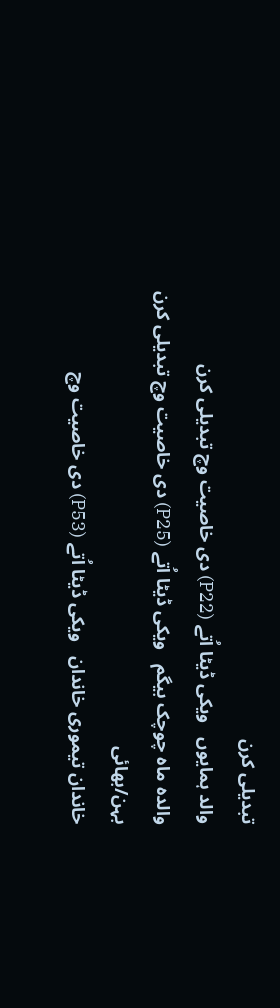تبدیلی کرن
والد ہمایوں   ویکی ڈیٹا اُتے (P22) دی خاصیت وچ تبدیلی کرن
والدہ ماہ چوچک بیگم   ویکی ڈیٹا اُتے (P25) دی خاصیت وچ تبدیلی کرن
بہن/بھائی
خاندان تیموری خاندان   ویکی ڈیٹا اُتے (P53) دی خاصیت وچ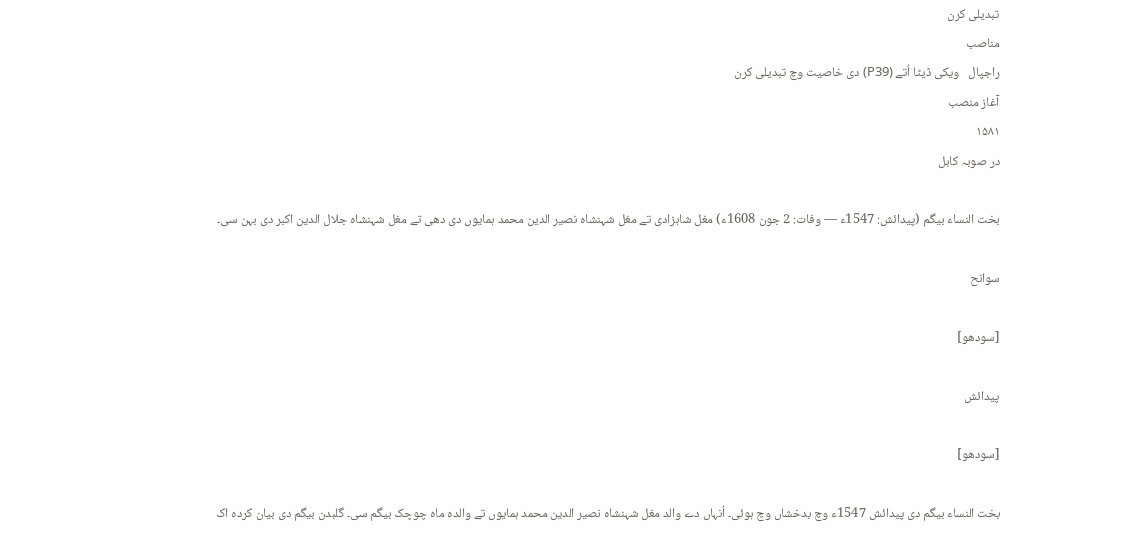تبدیلی کرن
مناصب
راجپال   ویکی ڈیٹا اُتے (P39) دی خاصیت وچ تبدیلی کرن
آغاز منصب
۱۵۸۱
در صوبہ کابل

بخت النساء بیگم (پیدائش: 1547ء — وفات: 2 جون 1608ء) مغل شاہزادی تے مغل شہنشاہ نصیر الدین محمد ہمایوں دی دھی تے مغل شہنشاہ جلال الدین اکبر دی بہن سی۔

سوانح

[سودھو]

پیدائش

[سودھو]

بخت النساء بیگم دی پیدائش 1547ء وچ بدخشاں وچ ہوئی۔ اُنہاں دے والد مغل شہنشاہ نصیر الدین محمد ہمایوں تے والدہ ماہ چوچک بیگم سی۔ گلبدن بیگم دی بیان کردہ اک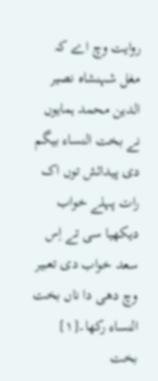روایت وچ اے کہ مغل شہنشاہ نصیر الدین محمد ہمایوں نے بخت النساء بیگم دی پیدائش توں اک رات پہلے خواب دیکھیا سی تے اِس سعد خواب دی تعبیر وچ دھی دا ناں بخت النساء رکھا۔[۱] بخت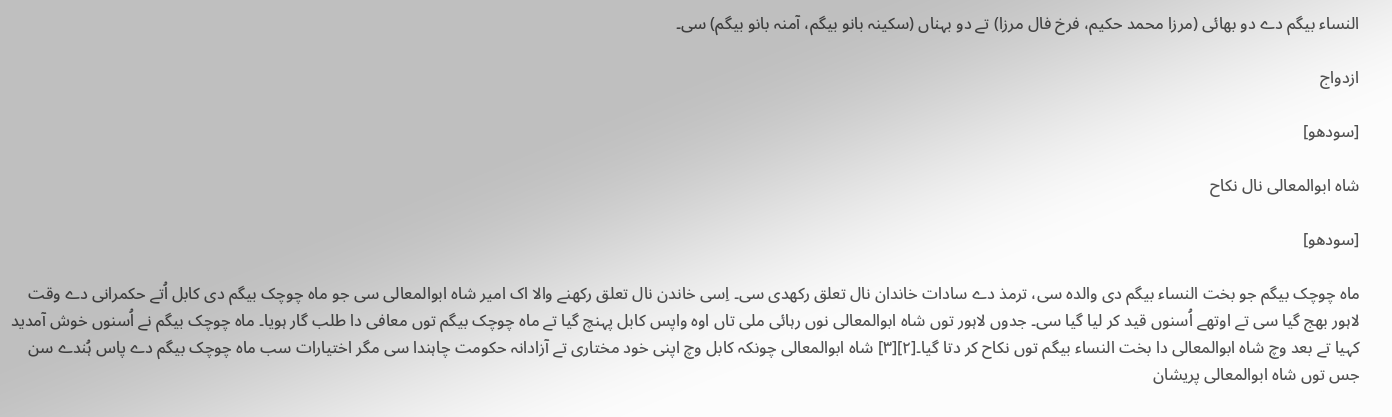النساء بیگم دے دو بھائی (مرزا محمد حکیم، فرخ فال مرزا) تے دو بہناں (سکینہ بانو بیگم، آمنہ بانو بیگم) سی۔

ازدواج

[سودھو]

شاہ ابوالمعالی نال نکاح

[سودھو]

ماہ چوچک بیگم جو بخت النساء بیگم دی والدہ سی، ترمذ دے سادات خاندان نال تعلق رکھدی سی۔ اِسی خاندن نال تعلق رکھنے والا اک امیر شاہ ابوالمعالی سی جو ماہ چوچک بیگم دی کابل اُتے حکمرانی دے وقت لاہور بھج گیا سی تے اوتھے اُسنوں قید کر ليا گیا سی۔ جدوں لاہور توں شاہ ابوالمعالی نوں رہائی ملی تاں اوہ واپس کابل پہنچ گیا تے ماہ چوچک بیگم توں معافی دا طلب گار ہويا۔ ماہ چوچک بیگم نے اُسنوں خوش آمدید کہیا تے بعد وچ شاہ ابوالمعالی دا بخت النساء بیگم توں نکاح کر دتا گیا۔[۲][۳] شاہ ابوالمعالی چونکہ کابل وچ اپنی خود مختاری تے آزادانہ حکومت چاہندا سی مگر اختیارات سب ماہ چوچک بیگم دے پاس ہُندے سن جس توں شاہ ابوالمعالی پریشان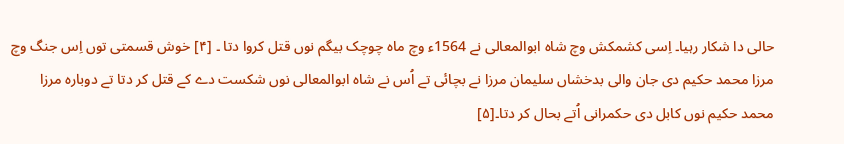حالی دا شکار رہیا۔ اِسی کشمکش وچ شاہ ابوالمعالی نے 1564ء وچ ماہ چوچک بیگم نوں قتل کروا دتا ۔ [۴] خوش قسمتی توں اِس جنگ وچ مرزا محمد حکیم دی جان والی بدخشاں سلیمان مرزا نے بچائی تے اُس نے شاہ ابوالمعالی نوں شکست دے کے قتل کر دتا تے دوبارہ مرزا محمد حکیم نوں کابل دی حکمرانی اُتے بحال کر دتا۔[۵]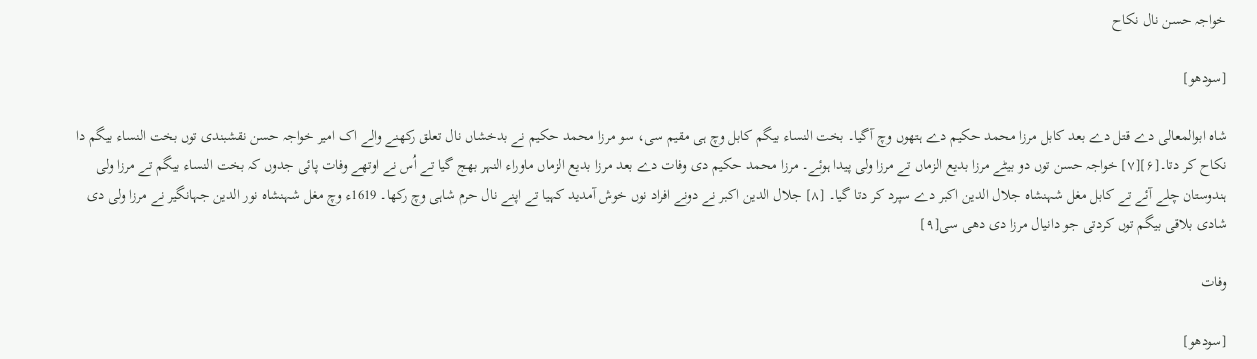خواجہ حسن نال نکاح

[سودھو]

شاہ ابوالمعالی دے قتل دے بعد کابل مرزا محمد حکیم دے ہتھوں وچ آگیا۔ بخت النساء بیگم کابل وچ ہی مقیم سی، سو مرزا محمد حکیم نے بدخشاں نال تعلق رکھنے والے اک امیر خواجہ حسن نقشبندی توں بخت النساء بیگم دا نکاح کر دتا۔[۶][۷] خواجہ حسن توں دو بیٹے مرزا بدیع الزماں تے مرزا ولی پیدا ہوئے۔ مرزا محمد حکیم دی وفات دے بعد مرزا بدیع الزماں ماوراء النہر بھج گیا تے اُس نے اوتھے وفات پائی جدوں کہ بخت النساء بیگم تے مرزا ولی ہندوستان چلے آئے تے کابل مغل شہنشاہ جلال الدین اکبر دے سپرد کر دتا گیا۔ [۸] جلال الدین اکبر نے دونے افراد نوں خوش آمدید کہیا تے اپنے نال حرم شاہی وچ رکھا۔ 1619ء وچ مغل شہنشاہ نور الدین جہانگیر نے مرزا ولی دی شادی بلاقی بیگم توں کردتی جو دانیال مرزا دی دھی سی[۹]

وفات

[سودھو]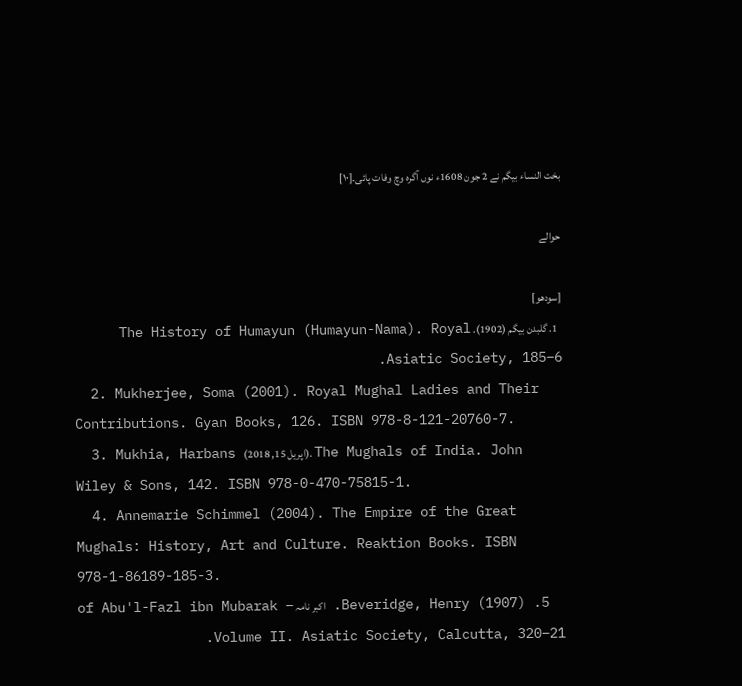بخت النساء بیگم نے 2 جون 1608ء نوں آگرہ وچ وفات پائی۔[۱۰]

حوالے

[سودھو]
  1. گلبدن بیگم (1902). The History of Humayun (Humayun-Nama). Royal Asiatic Society, 185–6.
  2. Mukherjee, Soma (2001). Royal Mughal Ladies and Their Contributions. Gyan Books, 126. ISBN 978-8-121-20760-7.
  3. Mukhia, Harbans (اپریل 15, 2018). The Mughals of India. John Wiley & Sons, 142. ISBN 978-0-470-75815-1.
  4. Annemarie Schimmel (2004). The Empire of the Great Mughals: History, Art and Culture. Reaktion Books. ISBN 978-1-86189-185-3.
  5. Beveridge, Henry (1907). اکبر نامہ of Abu'l-Fazl ibn Mubarak – Volume II. Asiatic Society, Calcutta, 320–21.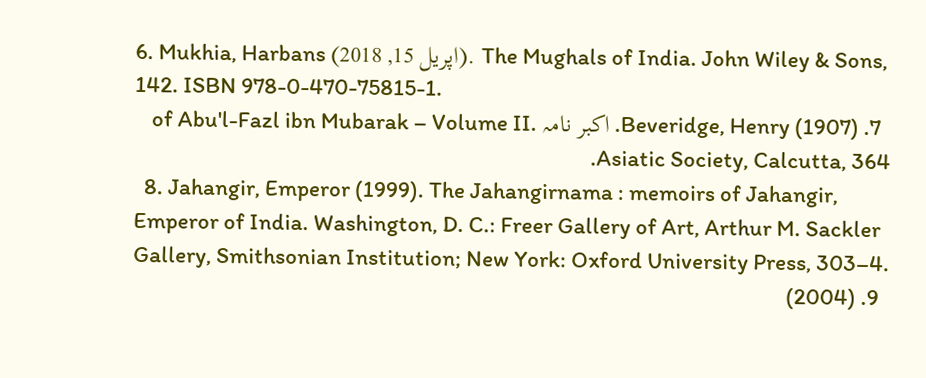6. Mukhia, Harbans (اپریل 15, 2018). The Mughals of India. John Wiley & Sons, 142. ISBN 978-0-470-75815-1.
  7. Beveridge, Henry (1907). اکبر نامہ of Abu'l-Fazl ibn Mubarak – Volume II. Asiatic Society, Calcutta, 364.
  8. Jahangir, Emperor (1999). The Jahangirnama : memoirs of Jahangir, Emperor of India. Washington, D. C.: Freer Gallery of Art, Arthur M. Sackler Gallery, Smithsonian Institution; New York: Oxford University Press, 303–4.
  9. (2004)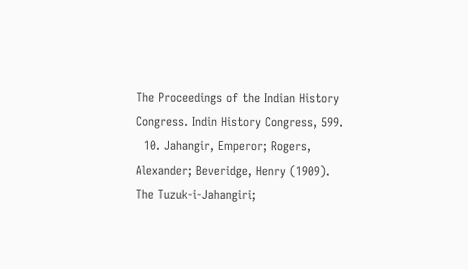The Proceedings of the Indian History Congress. Indin History Congress, 599.
  10. Jahangir, Emperor; Rogers, Alexander; Beveridge, Henry (1909). The Tuzuk-i-Jahangiri;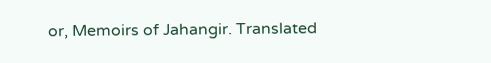or, Memoirs of Jahangir. Translated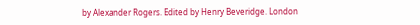by Alexander Rogers. Edited by Henry Beveridge. London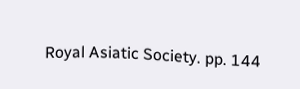Royal Asiatic Society. pp. 144